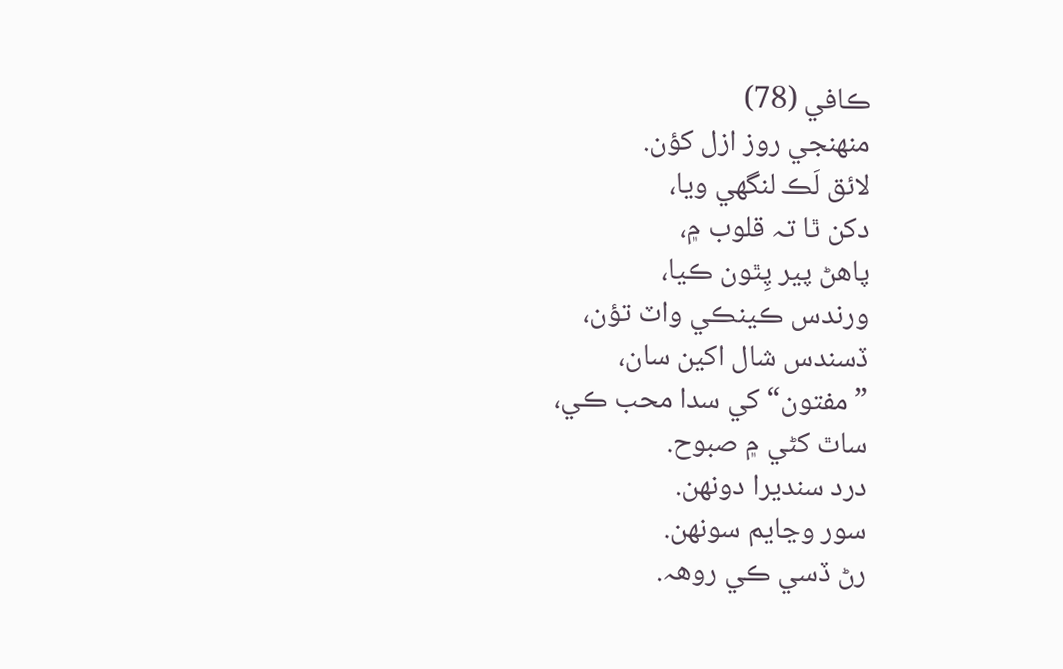ڪافي (78)
منھنجي روز ازل کؤن.
لائق لَڪ لنگهي ويا،
دکن ٿا تہ قلوب ۾،
پاهڻ پير پِٿون ڪيا،
ورندس ڪينڪي واٽ تؤن،
ڏسندس شال اکين سان،
”مفتون“ کي سدا محب ڪي،
ساٿ کڻي ۾ صبوح.
درد سنديرا دونھن.
سور وڃايم سونھن.
رڻ ڏسي ڪي روھہ.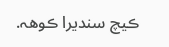ڪيچ سنديرا ڪوھہ.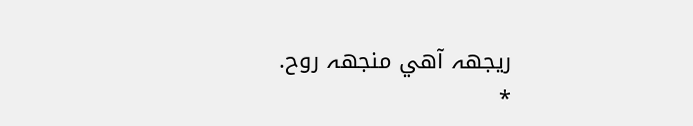ريجهہ آهي منجهہ روح.
*